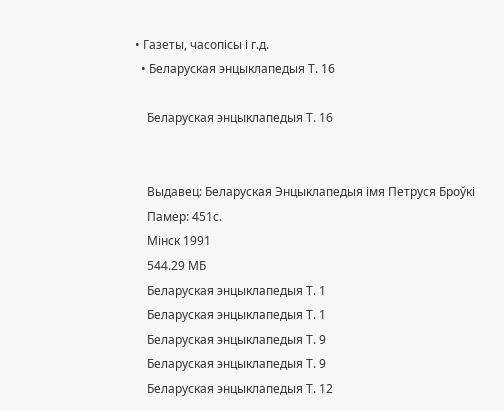• Газеты, часопісы і г.д.
  • Беларуская энцыклапедыя Т. 16

    Беларуская энцыклапедыя Т. 16


    Выдавец: Беларуская Энцыклапедыя імя Петруся Броўкі
    Памер: 451с.
    Мінск 1991
    544.29 МБ
    Беларуская энцыклапедыя Т. 1
    Беларуская энцыклапедыя Т. 1
    Беларуская энцыклапедыя Т. 9
    Беларуская энцыклапедыя Т. 9
    Беларуская энцыклапедыя Т. 12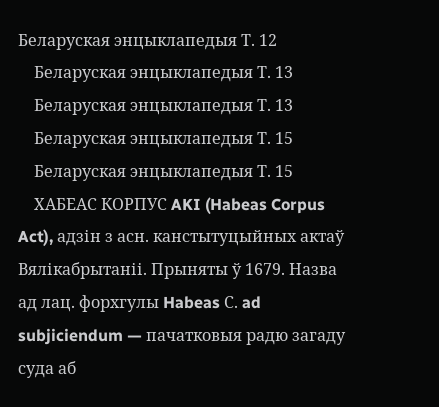Беларуская энцыклапедыя Т. 12
    Беларуская энцыклапедыя Т. 13
    Беларуская энцыклапедыя Т. 13
    Беларуская энцыклапедыя Т. 15
    Беларуская энцыклапедыя Т. 15
    ХАБЕАС КОРПУС AKI (Habeas Corpus Act), адзін з асн. канстытуцыйных актаў Вялікабрытаніі. Прыняты ў 1679. Назва ад лац. форхгулы Habeas С. ad subjiciendum — пачатковыя радю загаду суда аб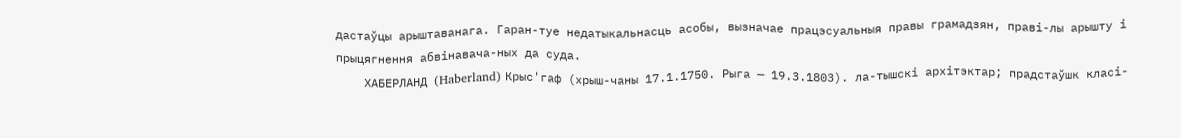дастаўцы арыштаванага. Гаран-туе недатыкальнасць асобы, вызначае працэсуальныя правы грамадзян, праві-лы арышту і прыцягнення абвінавача-ных да суда.
    ХАБЕРЛАНД (Haberland) Крыс'гаф (хрыш-чаны 17.1.1750. Рыга — 19.3.1803). ла-тышскі архітэктар; прадстаўшк класі-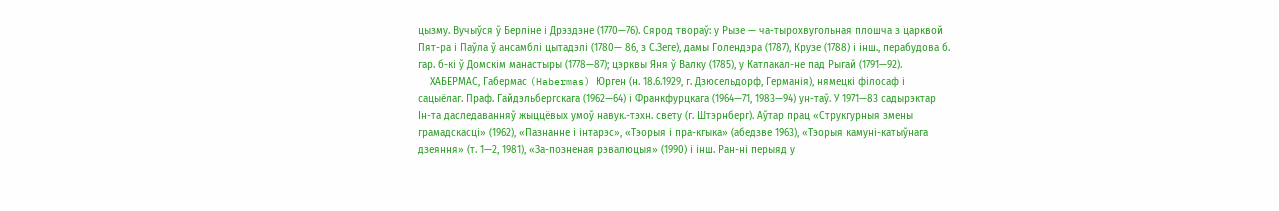цызму. Вучыўся ў Берліне і Дрэздэне (1770—76). Сярод твораў: у Рызе — ча-тырохвугольная плошча з царквой Пят-ра і Паўла ў ансамблі цытадэлі (1780— 86, з С.Зеге), дамы Голендэра (1787), Крузе (1788) і інш., перабудова б. гар. б-кі ў Домскім манастыры (1778—87); цэрквы Яня ў Валку (1785), у Катлакал-не пад Рыгай (1791—92).
    ХАБЕРМАС, Габермас (Habermas) Юрген (н. 18.6.1929, г. Дзюсельдорф, Германія), нямецкі філосаф і сацыёлаг. Праф. Гайдэльбергскага (1962—64) і Франкфурцкага (1964—71, 1983—94) ун-таў. У 1971—83 садырэктар Ін-та даследаванняў жыццёвых умоў навук.-тэхн. свету (г. Штэрнберг). Аўтар прац «Струкгурныя змены грамадскасці» (1962), «Пазнанне і інтарэс», «Тэорыя і пра-кгыка» (абедзве 1963), «Тэорыя камуні-катыўнага дзеяння» (т. 1—2, 1981), «За-позненая рэвалюцыя» (1990) і інш. Ран-ні перыяд у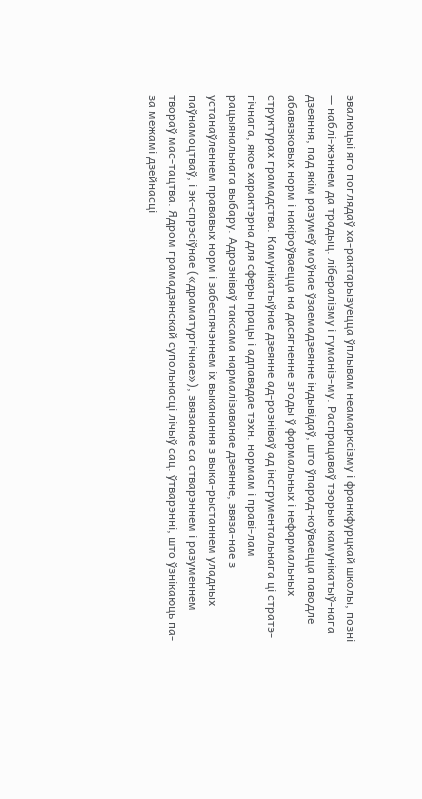эвалюцыі яго поглядаў ха-рактарызуецца ўплывам неамарксізму і франкфурцкай школы, позні — наблі-жэннем да традыц. лібералізму і гуманіз-му. Распрацаваў тэорыю камунікатыў-нага дзеяння, пад якім разумеў моўнае ўзаемадзеянне індывідаў, што ўпарад-коўваецца паводле абавязковых норм і накіроўваецца на дасягненне згоды ў фармальных і нефармальных структурах грамадства. Камунікатыўнае дзеянне ад-розніваў ад інсгрументальнага ці стратэ-гічнага, якое характэрна для сферы працы і адпавядае тэхн. нормам і праві-лам рацыянальнага выбару. Адрозніваў таксама нармалізаванае дзеянне, звяза-нае з устанаўленнем прававых норм і забеспячэннем іх выканання з выка-рыстаннем уладных паўнамоцтваў, і эк-спрэсіўнае («драматургічнае»), звязанае са стварэннем і разуменнем твораў мас-тацтва. Ядром грамадзянскай супольнасці лічыў сац. ўтварэнні, што ўзнікаюць па-за межамі дзейнасці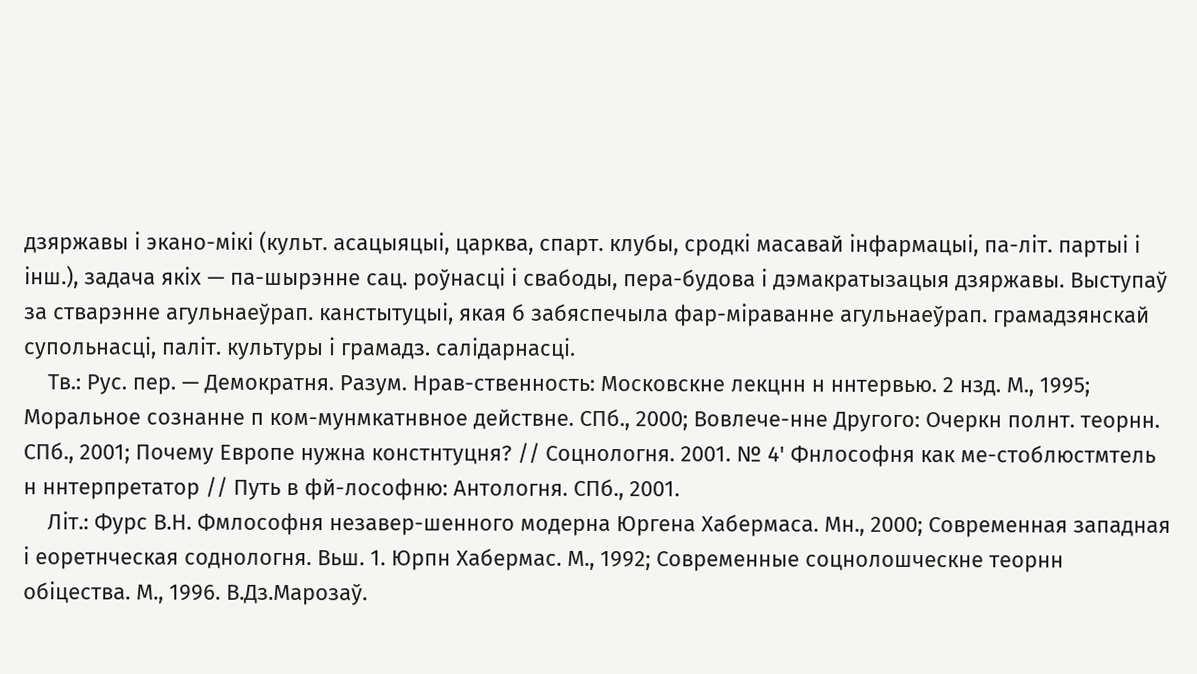дзяржавы і экано-мікі (культ. асацыяцыі, царква, спарт. клубы, сродкі масавай інфармацыі, па-літ. партыі і інш.), задача якіх — па-шырэнне сац. роўнасці і свабоды, пера-будова і дэмакратызацыя дзяржавы. Выступаў за стварэнне агульнаеўрап. канстытуцыі, якая б забяспечыла фар-міраванне агульнаеўрап. грамадзянскай супольнасці, паліт. культуры і грамадз. салідарнасці.
    Тв.: Рус. пер. — Демократня. Разум. Нрав-ственность: Московскне лекцнн н ннтервью. 2 нзд. М., 1995; Моральное сознанне п ком-мунмкатнвное действне. СПб., 2000; Вовлече-нне Другого: Очеркн полнт. теорнн. СПб., 2001; Почему Европе нужна констнтуцня? // Соцнологня. 2001. № 4' Фнлософня как ме-стоблюстмтель н ннтерпретатор // Путь в фй-лософню: Антологня. СПб., 2001.
    Літ.: Фурс В.Н. Фмлософня незавер-шенного модерна Юргена Хабермаса. Мн., 2000; Современная западная і еоретнческая соднологня. Вьш. 1. Юрпн Хабермас. М., 1992; Современные соцнолошческне теорнн обіцества. М., 1996. В.Дз.Марозаў.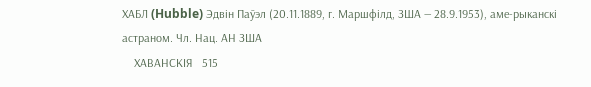ХАБЛ (Hubble) Эдвін Паўэл (20.11.1889, г. Маршфілд, ЗША — 28.9.1953), аме-рыканскі астраном. Чл. Нац. АН ЗША
    ХАВАНСКІЯ   515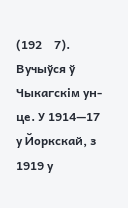(192    7). Вучыўся ў Чыкагскім ун-це. У 1914—17 у Йоркскай, з 1919 у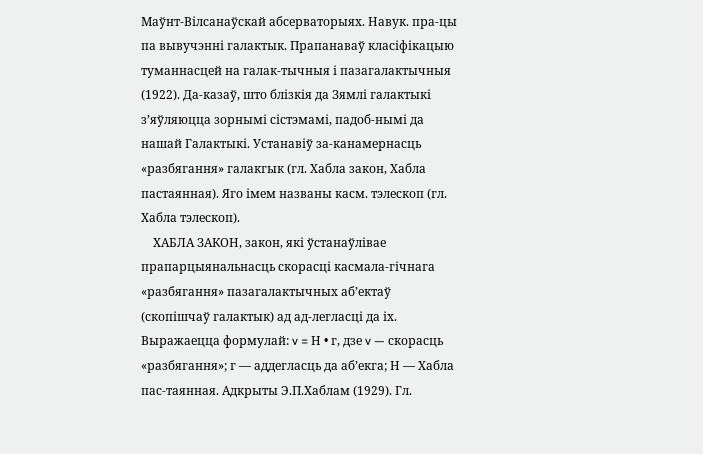Маўнт-Вілсанаўскай абсерваторыях. Навук. пра-цы па вывучэнні галактык. Прапанаваў класіфікацыю туманнасцей на галак-тычныя і пазагалактычныя (1922). Да-казаў, што блізкія да Зямлі галактыкі з’яўляюцца зорнымі сістэмамі, падоб-нымі да нашай Галактыкі. Устанавіў за-канамернасць «разбягання» галакгык (гл. Хабла закон, Хабла пастаянная). Яго імем названы касм. тэлескоп (гл. Хабла тэлескоп).
    ХАБЛА ЗАКОН, закон, які ўстанаўлівае прапарцыянальнасць скорасці касмала-гічнага «разбягання» пазагалактычных аб’ектаў (скопішчаў галактык) ад ад-легласці да іх. Выражаецца формулай: v = Н • г, дзе v — скорасць «разбягання»; г — аддегласць да аб’екга; Н — Хабла пас-таянная. Адкрыты Э.П.Хаблам (1929). Гл.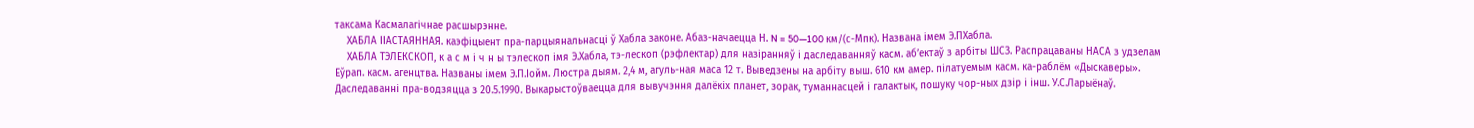таксама Касмалагічнае расшырэнне.
    ХАБЛА ІІАСТАЯННАЯ. каэфіцыент пра-парцыянальнасці ў Хабла законе. Абаз-начаецца Н. N = 50—100 км/(с-Мпк). Названа імем Э.ПХабла.
    ХАБЛА ТЭЛЕКСКОП, к а с м і ч н ы тэлескоп імя Э.Хабла, тэ-лескоп (рэфлектар) для назіранняў і даследаванняў касм. аб’ектаў з арбіты ШСЗ. Распрацаваны НАСА з удзелам Еўрап. касм. агенцтва. Названы імем Э.П.Іойм. Люстра дыям. 2,4 м, агуль-ная маса 12 т. Выведзены на арбіту выш. 610 км амер. пілатуемым касм. ка-раблём «Дыскаверы». Даследаванні пра-водзяцца з 20.5.1990. Выкарыстоўваецца для вывучэння далёкіх планет, зорак, туманнасцей і галактык, пошуку чор-ных дзір і інш. У.С.Ларыёнаў.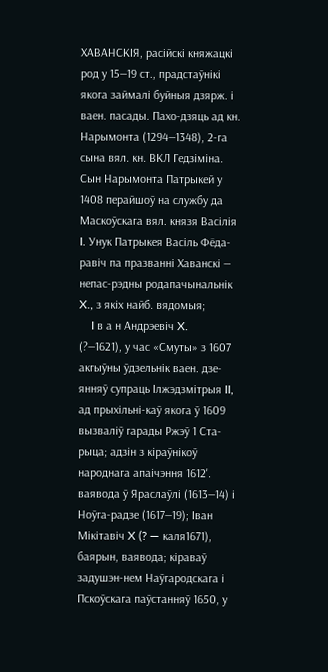ХАВАНСКІЯ, расійскі княжацкі род у 15—19 ст., прадстаўнікі якога займалі буйныя дзярж. і ваен. пасады. Пахо-дзяць ад кн. Нарымонта (1294—1348), 2-га сына вял. кн. ВКЛ Гедзіміна. Сын Нарымонта Патрыкей у 1408 перайшоў на службу да Маскоўскага вял. князя Васілія I. Унук Патрыкея Васіль Фёда-равіч па празванні Хаванскі — непас-рэдны родапачынальнік X., з якіх найб. вядомыя;
    I в а н Андрэевіч X. (?—1621), у час «Смуты» з 1607 акгыўны ўдзельнік ваен. дзе-янняў супраць Ілжэдзмітрыя II, ад прыхільні-каў якога ў 1609 вызваліў гарады Ржэў 1 Ста-рыца; адзін з кіраўнікоў народнага апаічэння 1612'. ваявода ў Яраслаўлі (1613—14) і Ноўга-радзе (1617—19); Іван Мікітавіч X (? — каля1671), баярын, ваявода; кіраваў задушэн-нем Наўгародскага і Пскоўскага паўстанняў 1650, у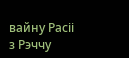вайну Расіі з Рэччу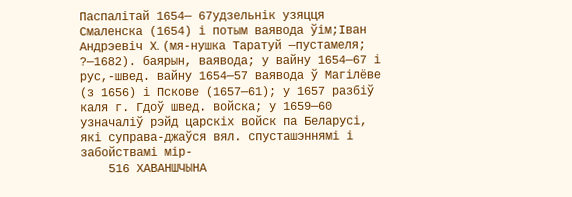Паспалітай 1654— 67удзельнік узяцця Смаленска (1654) і потым ваявода ўім;Іван Андрэевіч X. (мя-нушка Таратуй —пустамеля; ?—1682). баярын, ваявода; у вайну 1654—67 і рус,-швед. вайну 1654—57 ваявода ў Магілёве (з 1656) і Пскове (1657—61); у 1657 разбіў каля г. Гдоў швед. войска; у 1659—60 узначаліў рэйд царскіх войск па Беларусі, які суправа-джаўся вял. спусташэннямі і забойствамі мір-
    516 ХАВАНШЧЫНА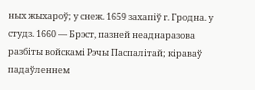ных жыхароў; у снеж. 1659 захапіў г. Гродна. у студз. 1660 — Брэст, пазней неаднаразова разбіты войскамі Рэчы Паспалітай; кіраваў падаўленнем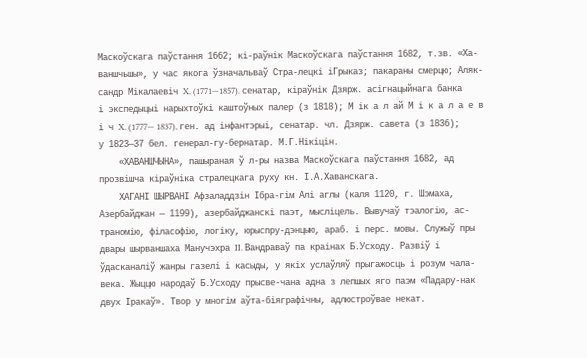Маскоўскага паўстання 1662; кі-раўнік Маскоўскага паўстання 1682, т.зв. «Ха-ваншчьшы», у час якога ўзначальваў Стра-лецкі іГрыказ; пакараны смерцю; Аляк-сандр Мікалаевіч X. (1771—1857). сенатар, кіраўнік Дзярж. асігнацыйнага банка і экспедыцыі нарыхтоўкі каштоўных палер (з 1818); М ік а л ай М і к а л а е в і ч X. (1777— 1837), ген. ад інфантэрыі, сенатар. чл. Дзярж. савета (з 1836); у 1823—37 бел. генерал-гу-бернатар. М.Г.Нікіцін.
    «ХАВАНШЧЫНА», пашыраная ў л-ры назва Маскоўскага паўстання 1682, ад прозвішча кіраўніка стралецкага руху кн. І.А.Хаванскага.
    ХАГАНІ ШЫРВАНІ Афзаладдзін Ібра-гім Алі аглы (каля 1120, г. Шэмаха, Азербайджан — 1199), азербайджанскі паэт, мысліцель. Вывучаў тэалогію, ас-траномію, філасофію, логіку, юрыспру-дэнцыю, араб. і перс. мовы. Служыў пры двары шырваншаха Манучэхра II. Вандраваў па краінах Б.Усходу. Развіў і ўдасканаліў жанры газелі і касыды, у якіх услаўляў прыгажосць і розум чала-века. Жыццю народаў Б.Усходу прысве-чана адна з лепшых яго паэм «Падару-нак двух Іракаў». Твор у многім аўта-біяграфічны, адлюстроўвае некат.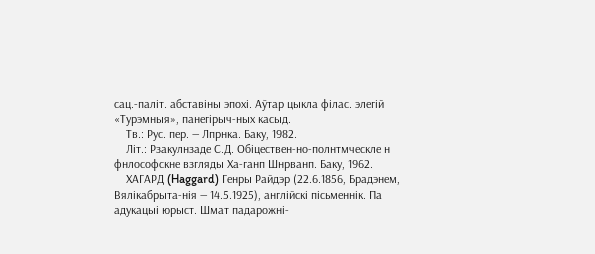сац.-паліт. абставіны эпохі. Аўтар цыкла філас. элегій «Турэмныя», панегірыч-ных касыд.
    Тв.: Рус. пер. — Лпрнка. Баку, 1982.
    Літ.: Рзакулнзаде С.Д. Обіцествен-но-полнтмческле н фнлософскне взгляды Ха-ганп Шнрванп. Баку, 1962.
    ХАГАРД (Haggard) Генры Райдэр (22.6.1856, Брадэнем, Вялікабрыта-нія — 14.5.1925), англійскі пісьменнік. Па адукацыі юрыст. Шмат падарожні-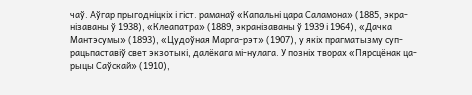чаў. Аўгар прыгодніцкіх і гіст. раманаў «Капальні цара Саламона» (1885, экра-нізаваны ў 1938), «Клеапатра» (1889, экранізаваны ў 1939 і 1964), «Дачка Мантэсумы» (1893), «Цудоўная Марга-рэт» (1907), у якіх прагматызму суп-рацьпаставіў свет экзотыкі, далёкага мі-нулага. У позніх творах «Пярсцёнак ца-рыцы Саўскай» (1910),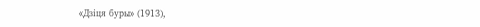«Дзіця буры» (1913),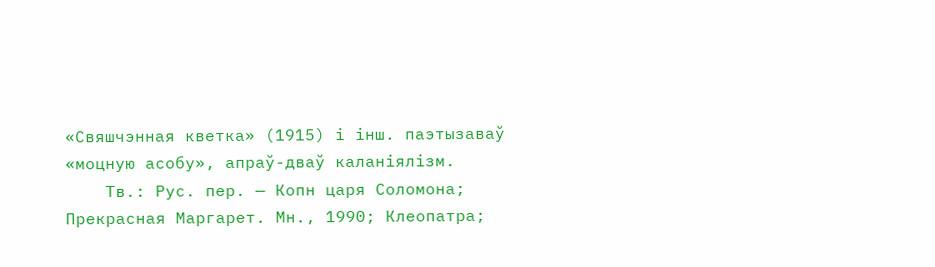«Свяшчэнная кветка» (1915) і інш. паэтызаваў «моцную асобу», апраў-дваў каланіялізм.
    Тв.: Рус. пер. — Копн царя Соломона; Прекрасная Маргарет. Мн., 1990; Клеопатра;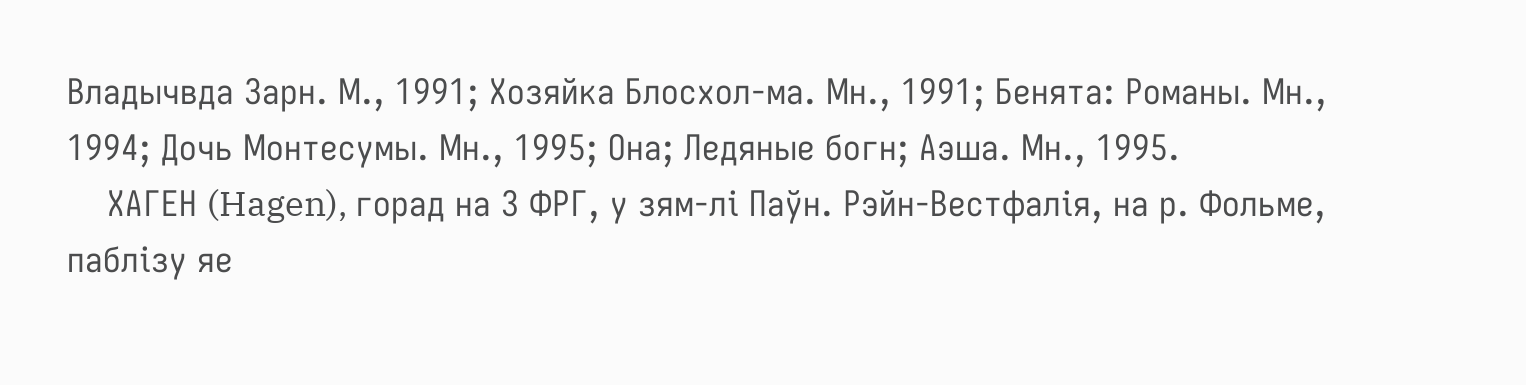Владычвда Зарн. М., 1991; Хозяйка Блосхол-ма. Мн., 1991; Бенята: Романы. Мн., 1994; Дочь Монтесумы. Мн., 1995; Она; Ледяные богн; Аэша. Мн., 1995.
    ХАГЕН (Hagen), горад на 3 ФРГ, у зям-лі Паўн. Рэйн-Вестфалія, на р. Фольме, паблізу яе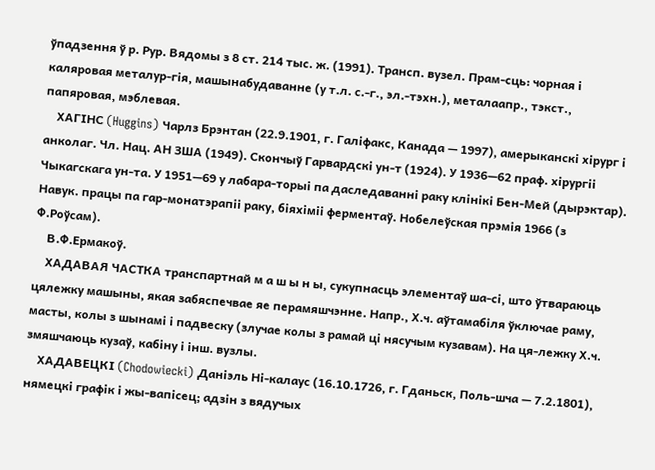ўпадзення ў р. Рур. Вядомы з 8 ст. 214 тыс. ж. (1991). Трансп. вузел. Прам-сць: чорная і каляровая металур-гія, машынабудаванне (у т.л. с.-г., эл.-тэхн.), металаапр., тэкст., папяровая, мэблевая.
    ХАГІНС (Huggins) Чарлз Брэнтан (22.9.1901, г. Галіфакс, Канада — 1997), амерыканскі хірург і анколаг. Чл. Нац. АН ЗША (1949). Скончыў Гарвардскі ун-т (1924). У 1936—62 праф. хірургіі Чыкагскага ун-та. У 1951—69 у лабара-торыі па даследаванні раку клінікі Бен-Мей (дырэктар). Навук. працы па гар-монатэрапіі раку, біяхіміі ферментаў. Нобелеўская прэмія 1966 (з Ф.Роўсам).
    В.Ф.Ермакоў.
    ХАДАВАЯ ЧАСТКА транспартнай м а ш ы н ы, сукупнасць элементаў ша-сі, што ўтвараюць цялежку машыны, якая забяспечвае яе перамяшчэнне. Напр., Х.ч. аўтамабіля ўключае раму, масты, колы з шынамі і падвеску (злучае колы з рамай ці нясучым кузавам). На ця-лежку Х.ч. змяшчаюць кузаў, кабіну і інш. вузлы.
    ХАДАВЕЦКІ (Chodowiecki) Даніэль Ні-калаус (16.10.1726, г. Гданьск, Поль-шча — 7.2.1801), нямецкі графік і жы-вапісец; адзін з вядучых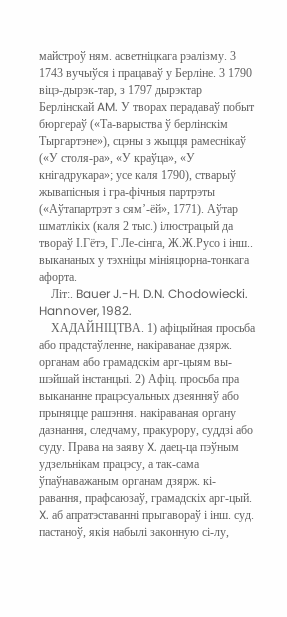майстроў ням. асветніцкага рэалізму. 3 1743 вучыўся і працаваў у Берліне. 3 1790 віцэ-дырэк-тар, з 1797 дырэктар Берлінскай AM. У творах перадаваў побыт бюргераў («Та-варыства ў берлінскім Тыргартэне»), сцэны з жыцця рамеснікаў («У столя-ра», «У краўца», «У кнігадрукара»; усе каля 1790), стварыў жывапісныя і гра-фічныя партрэты («Аўтапартрэт з сям’-ёй», 1771). Аўтар шматлікіх (каля 2 тыс.) ілюстрацый да твораў І.Гётэ, Г.Ле-сінга, Ж.Ж.Русо і інш.. выкананых у тэхніцы мініяцюрна-тонкага афорта.
    Літ:. Bauer J.-H. D.N. Chodowiecki. Hannover, 1982.
    ХАДАЙНІЦТВА. 1) афіцыйная просьба або прадстаўленне, накіраванае дзярж. органам або грамадскім арг-цыям вы-шэйшай інстанцыі. 2) Афіц. просьба пра выкананне працэсуальных дзеянняў або прыняцце рашэння. накіраваная органу дазнання, следчаму, пракурору, суддзі або суду. Права на заяву X. даец-ца пэўным удзельнікам працэсу, а так-сама ўпаўнаважаным органам дзярж. кі-равання, прафсаюзаў, грамадскіх арг-цый. X. аб апратэставанні прыгавораў і інш. суд. пастаноў, якія набылі законную сі-лу,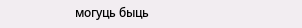могуць быць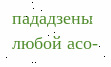пададзены любой асо-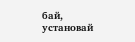бай, установай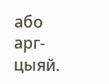або арг-цыяй.